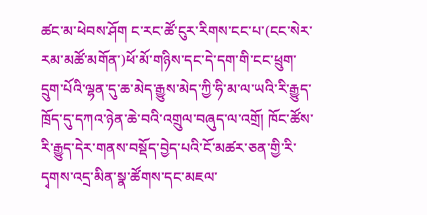ཚང་མ་ཕེབས་ཤོག ང་རང་ཚོ་ངུར་རིགས་ངང་པ་(ངང་སེར་རམ་མཚོ་མགོན་)ཕོ་མོ་གཉིས་དང་དེ་དག་གི་ངང་ཕྲུག་དྲུག་པོའི་ལྷན་དུ་ཆ་མེད་རྒྱུས་མེད་ཀྱི་ཧི་མ་ལ་ཡའི་རི་རྒྱུད་ཁྲོད་དུ་དཀའ་ཉེན་ཆེ་བའི་འགྲུལ་བཞུད་ལ་འགྲོ། ཁོང་ཚོས་རི་རྒྱུད་དེར་གནས་བསྡོད་བྱེད་པའི་ངོ་མཚར་ཅན་གྱི་རི་དྭགས་འདྲ་མིན་སྣ་ཚོགས་དང་མཇལ་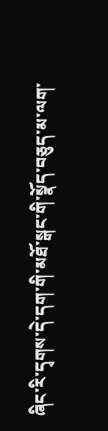ཞིང་རི་དྭགས་དེ་དག་གི་མཐོ་སྒང་གི་སྣོད་བཅུད་མ་ལག་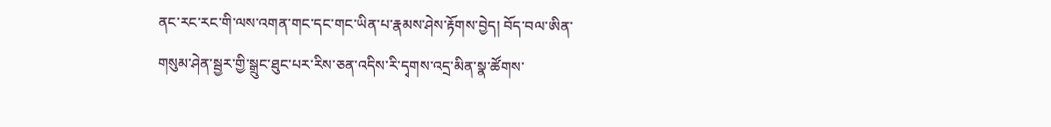ནང་རང་རང་གི་ལས་འགན་གང་དང་གང་ཡིན་པ་རྣམས་ཤེས་རྟོགས་བྱེད། བོད་བལ་ཨིན་གསུམ་ཤེན་སྦྱར་གྱི་སྒྲུང་ཐུང་པར་རིས་ཅན་འདིས་རི་དྭགས་འདྲ་མིན་སྣ་ཚོགས་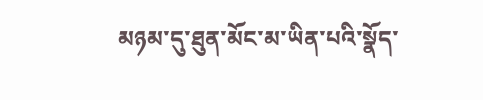མཉམ་དུ་ཐུན་མོང་མ་ཡིན་པའི་སྣོད་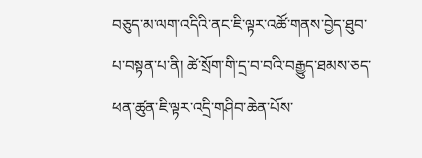བཅུད་མ་ལག་འདིའི་ནང་ཇི་ལྟར་འཚོ་གནས་བྱེད་ཐུབ་པ་བསྟན་པ་ནི། ཚེ་སྲོག་གི་དྲ་བ་བའི་བརྒྱུད་ཐམས་ཅད་ཕན་ཚུན་ཇི་ལྟར་འདྲི་གཤིབ་ཆེན་པོས་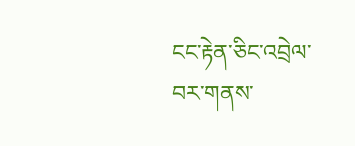ངང་རྟེན་ཅིང་འབྲེལ་བར་གནས་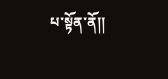པ་སྟོན་ནོ།།